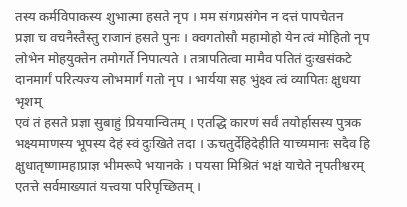तस्य कर्मविपाकस्य शुभात्मा हसते नृप । मम संगप्रसंगेन न दत्तं पापचेतन
प्रज्ञा च वचनैस्तैस्तु राजानं हसते पुनः । क्वगतोसौ महामोहो येन त्वं मोहितो नृप
लोभेन मोहयुक्तेन तमोगर्ते निपात्यते । तत्रापतित्वा मामैव पतितं दुःखसंकटे
दानमार्गं परित्यज्य लोभमार्गं गतो नृप । भार्यया सह भुंक्ष्व त्वं व्यापितः क्षुधया भृशम्
एवं तं हसते प्रज्ञा सुबाहुं प्रिययान्वितम् । एतद्धि कारणं सर्वं तयोर्हासस्य पुत्रक
भक्ष्यमाणस्य भूपस्य देहं स्वं दुःखिते तदा । ऊचतुर्देहिदेहीति याच्यमानः सदैव हि
क्षुधातृष्णामहाप्राज्ञ भीमरूपे भयानके । पयसा मिश्रितं भक्षं याचेते नृपतीश्वरम्
एतत्ते सर्वमाख्यातं यत्त्वया परिपृच्छितम् ।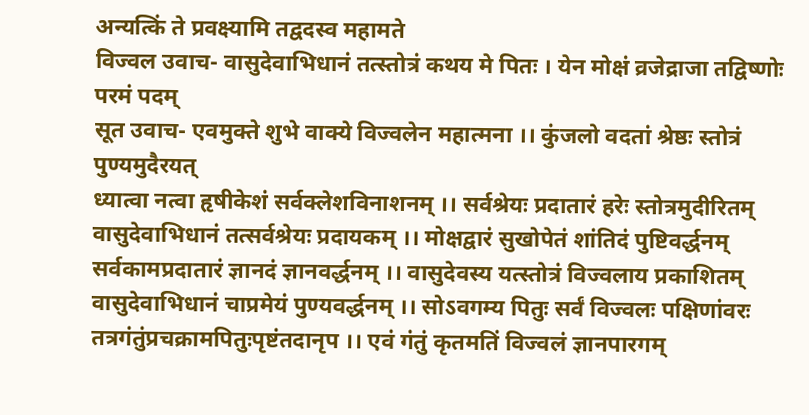अन्यत्किं ते प्रवक्ष्यामि तद्वदस्व महामते
विज्वल उवाच- वासुदेवाभिधानं तत्स्तोत्रं कथय मे पितः । येन मोक्षं व्रजेद्राजा तद्विष्णोः परमं पदम्
सूत उवाच- एवमुक्ते शुभे वाक्ये विज्वलेन महात्मना ।। कुंजलो वदतां श्रेष्ठः स्तोत्रं पुण्यमुदैरयत्
ध्यात्वा नत्वा हृषीकेशं सर्वक्लेशविनाशनम् ।। सर्वश्रेयः प्रदातारं हरेः स्तोत्रमुदीरितम्
वासुदेवाभिधानं तत्सर्वश्रेयः प्रदायकम् ।। मोक्षद्वारं सुखोपेतं शांतिदं पुष्टिवर्द्धनम्
सर्वकामप्रदातारं ज्ञानदं ज्ञानवर्द्धनम् ।। वासुदेवस्य यत्स्तोत्रं विज्वलाय प्रकाशितम्
वासुदेवाभिधानं चाप्रमेयं पुण्यवर्द्धनम् ।। सोऽवगम्य पितुः सर्वं विज्वलः पक्षिणांवरः
तत्रगंतुंप्रचक्रामपितुःपृष्टंतदानृप ।। एवं गंतुं कृतमतिं विज्वलं ज्ञानपारगम्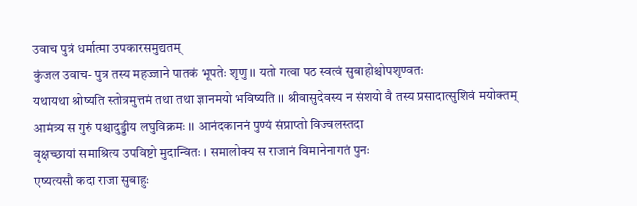उवाच पुत्रं धर्मात्मा उपकारसमुद्यतम्
कुंजल उवाच- पुत्र तस्य महज्जाने पातकं भूपतेः शृणु ।। यतो गत्वा पठ स्वत्वं सुबाहोश्चोपशृण्वतः
यथायथा श्रोष्यति स्तोत्रमुत्तमं तथा तथा ज्ञानमयो भविष्यति ।। श्रीवासुदेवस्य न संशयो वै तस्य प्रसादात्सुशिवं मयोक्तम्
आमंत्र्य स गुरुं पश्चादुड्डीय लघुविक्रमः ।। आनंदकाननं पुण्यं संप्राप्तो विज्वलस्तदा
वृक्षच्छायां समाश्रित्य उपविष्टो मुदान्वितः । समालोक्य स राजानं विमानेनागतं पुनः
एष्यत्यसौ कदा राजा सुबाहुः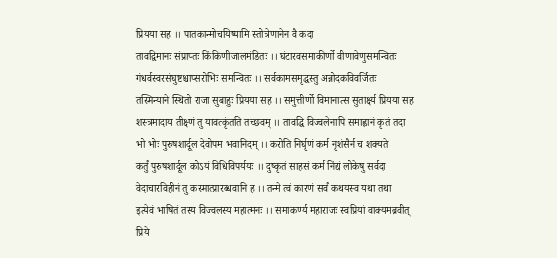प्रियया सह ।। पातकान्मोचयिष्यामि स्तोत्रेणानेन वै कदा
तावद्विमानः संप्राप्तः किंकिणीजालमंडितः ।। घंटारवसमाकीर्णो वीणावेणुसमन्वितः
गंधर्वस्वरसंघुष्टश्चाप्सरोभिः समन्वितः ।। सर्वकामसमृद्धस्तु अन्नोदकविवर्जितः
तस्मिन्याने स्थितो राजा सुबाहुः प्रियया सह ।। समुत्तीर्णो विमानात्स सुतार्क्ष्य प्रियया सह
शस्त्रमादाय तीक्ष्णं तु यावत्कृंतति तच्छवम् ।। तावद्धि विज्वलेनापि समाह्वानं कृतं तदा
भो भोः पुरुषशार्दूल देवोपम भवानिदम् ।। करोति निर्घृणं कर्म नृशंसैर्न च शक्यते
कर्तुं पुरुषशार्दूल कोऽयं विधिविपर्ययः ।। दुष्कृतं साहसं कर्म निंद्यं लोकेषु सर्वदा
वेदाचारविहीनं तु कस्मात्प्रारब्धवानि ह ।। तन्मे त्वं कारणं सर्वं कथयस्व यथा तथा
इत्येवं भाषितं तस्य विज्वलस्य महात्मनः ।। समाकर्ण्य महाराजः स्वप्रियां वाक्यमब्रवीत्
प्रिये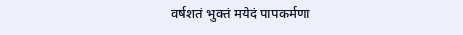वर्षशतं भुक्तं मयेदं पापकर्मणा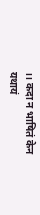।। कदा न भाषितं केन यथायं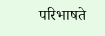परिभाषते